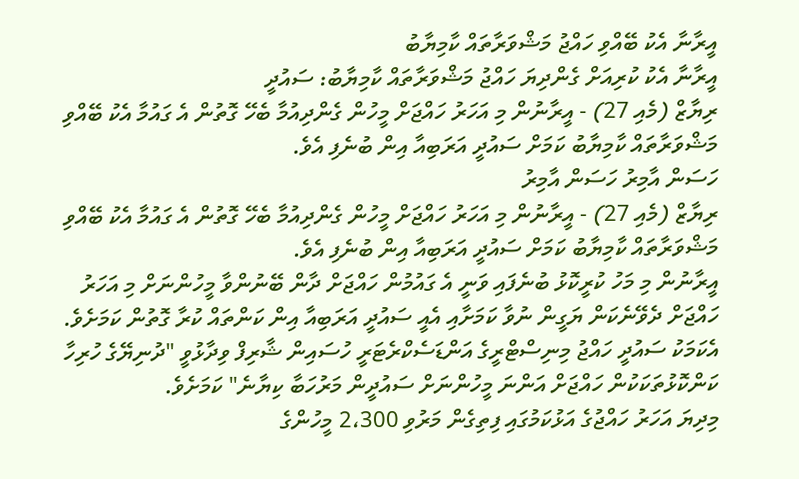އީރާނާ އެކު ބޭއްވި ހައްޖު މަޝްވަރާތައް ކާމިޔާބު
އީރާނާ އެކު ކުރިއަށް ގެންދިޔަ ހައްޖު މަޝްވަރާތައް ކާމިޔާބު: ސައުދީ
ރިޔާޒް (މެއި 27) - އީރާނުން މި އަހަރު ހައްޖަށް މީހުން ގެންދިއުމާ ބެހޭ ގޮތުން އެ ގައުމާ އެކު ބޭއްވި މަޝްވަރާތައް ކާމިޔާބު ކަމަށް ސައުދީ އަރަބިއާ އިން ބުނެފި އެވެ.
ހަސަން އާމިރު ހަސަން އާމިރު
ރިޔާޒް (މެއި 27) - އީރާނުން މި އަހަރު ހައްޖަށް މީހުން ގެންދިއުމާ ބެހޭ ގޮތުން އެ ގައުމާ އެކު ބޭއްވި މަޝްވަރާތައް ކާމިޔާބު ކަމަށް ސައުދީ އަރަބިއާ އިން ބުނެފި އެވެ.
އީރާނުން މި މަހު ކުރީކޮޅު ބުނެފައި ވަނީ އެ ގައުމުން ހައްޖަށް ދާން ބޭނުންވާ މީހުންނަށް މި އަހަރު ހައްޖަށް ދެވޭނެކަން ޔަގީން ނުވާ ކަމަށާއި އެއީ ސައުދީ އަރަބިއާ އިން ކަންތައް ކުރާ ގޮތުން ކަމަށެވެ. އެކަމަކު ސައުދީ ހައްޖު މިނިސްޓްރީގެ އަންޑަސެކްރެޓަރީ ހުސައިން ޝާރިފް ވިދާޅުވީ "ދުނިޔޭގެ ހުރިހާ ކަންކޮޅުތަކަކުން ހައްޖަށް އަންނަ މީހުންނަށް ސައުދީން މަރުހަބާ ކިޔާނެ" ކަމަށެވެ.
މިދިޔަ އަހަރު ހައްޖުގެ އަޅުކަމުގައި ފިތިގެން މަރުވި 2،300 މީހުންގެ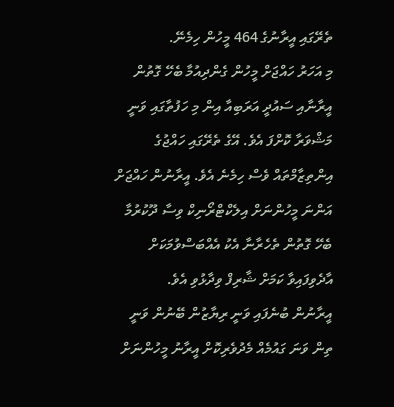ތެރޭގައި އީރާނުގެ 464 މީހުން ހިމެނޭ.
މި އަހަރު ހައްޖަށް މީހުން ގެންދިއުމާ ބެހޭ ގޮތުން އީރާނާއި ސައުދީ އަރަބިއާ އިން މި ހަފުތާގައި ވަނީ މަޝްވަރާ ކޮށްފަ އެވެ. އޭގެ ތެރޭގައި ހައްޖުގެ އިންތިޒާމްތައް ވެސް ހިމެނެ އެވެ. އީރާނުން ހައްޖަށް އަންނަ މީހުންނަށް އިލެކްޓްރޯނިކް ވިސާ ދޫކުރުމާ ބެހޭ ގޮތުން ތެހެރާނާ އެކު އެއްބަސްވުމަކަށް އާދެވިފައިވާ ކަމަށް ޝާރިފް ވިދާޅުވި އެވެ.
އީރާނުން ބުނެފައި ވަނީ ރިޔާޒުން ބޭނުން ވަނީ ތިން ވަނަ ގައުމެއް މެދުވެރިކޮށް އީރާނު މީހުންނަށް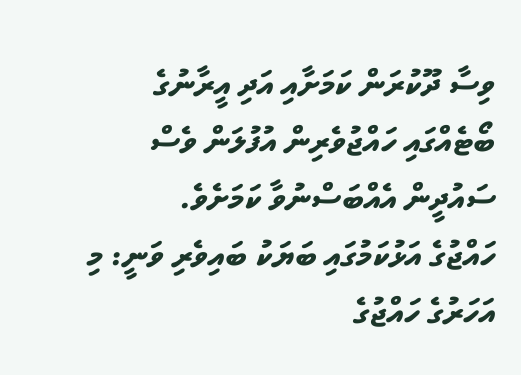ވިސާ ދޫކުރަން ކަމަށާއި އަދި އީރާނުގެ ބޯޓެއްގައި ހައްޖުވެރިން އުފުލަން ވެސް ސައުދީން އެއްބަސްނުވާ ކަމަށެވެ.
ހައްޖުގެ އަޅުކަމުގައި ބަޔަކު ބައިވެރި ވަނީ: މި އަހަރުގެ ހައްޖުގެ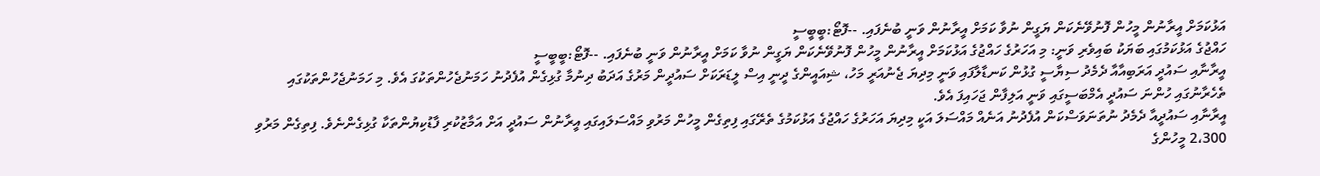އަޅުކަމަށް އީރާނުން މީހުން ފޮނުވޭނެކަން ޔަގީން ނުވާ ކަމަށް އީރާނުން ވަނީ ބުނެފައި. --ފޮޓޯ:ބީބީސީ
ހައްޖުގެ އަޅުކަމުގައި ބަޔަކު ބައިވެރި ވަނީ: މި އަހަރުގެ ހައްޖުގެ އަޅުކަމަށް އީރާނުން މީހުން ފޮނުވޭނެކަން ޔަގީން ނުވާ ކަމަށް އީރާނުން ވަނީ ބުނެފައި. --ފޮޓޯ:ބީބީސީ
އީރާނާއި ސައުދީ އަރަބިއާއާ ދެމެދު ސިޔާސީ ގުޅުން ކަނޑާލާފައި ވަނީ މިދިޔަ ޖެނުއަރީ މަހު، ޝިއައީންގެ ދީނީ އިސް ލީޑަރަކަށް ސައުދީން މަރުގެ އަދަބު ދިނުމާ ގުޅިގެން އުފެދުނު ހަމަނުޖެހުންތަކުގަ އެވެ. މި ހަމަނުޖެހުންތަކުގައި ތެހެރާނުގައި ހުންނަ ސައުދީ އެމްބަސީގައި ވަނީ އަލިފާން ޖަހައިފަ އެވެ.
އީރާނާއި ސައުދީއާ ދެމެދު ނުތަނަވަސްކަން އުފެދުނު އަނެއް މައްސަލަ އަކީ މިދިޔަ އަހަރުގެ ހައްޖުގެ އަޅުކަމުގެ ތެރޭގައި ފިތިގެން މީހުން މަރުވި މައްސަލައިގައި އީރާނުން ސައުދީ އަށް އަމާޒުކުރި ފާޑުކިޔުންތަކާ ގުޅިގެންނެވެ. ފިތިގެން މަރުވި 2،300 މީހުންގެ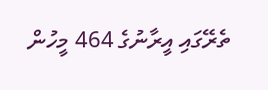ތެރޭގައި އީރާނުގެ 464 މީހުން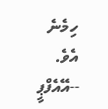ހިމެނެ އެވެ. --އޭއެފްޕީ